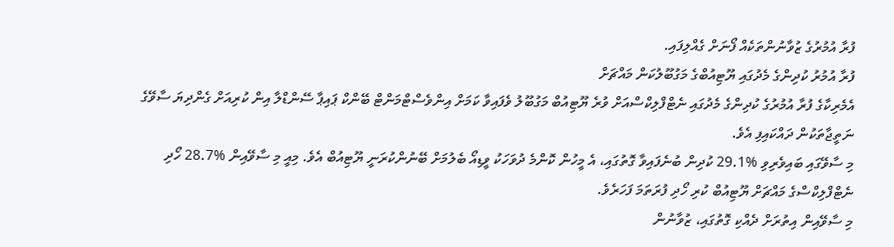ފުރާ އުމުރުގެ ޒުވާނުންތަކެއް ފޯނަށް ގެއްލިފައި.
ފުރާ އުމުރު ކުދިންގެ މެދުގައި ޔޫޓިއުބްގެ މަގުބޫލުކަން މައްޗަށް
އެމެރިކާގެ ފުރާ އުމުރުގެ ކުދިންގެ މެދުގައި ނެޓްފްލިކްސްއަށް ވުރެ ޔޫޓިއުބް މަގުބޫލު ވެފައިވާ ކަމަށް އިންވެސްޓްމަންޓް ބޭންކް ޕައިޕާ ސޭންޑްލާ އިން ކުރިއަށް ގެންދިޔަ ސާވޭގެ ނަތީޖާތަކުން ދައްކައިފި އެވެ.
މި ސާވޭގައި ބައިވެރިވި %29.1 ކުދިން ބުނެފައިވާ ގޮތުގައި، އެ މީހުން ކޮންމެ ދުވަހަކު ވީޑިއޯ ބެލުމަށް ބޭނުންކުރަނީ ޔޫޓިއުބް އެވެ. މިއީ މި ސާވޭއިން %28.7 ހޯދި ނެޓްފްލިކްސްގެ މައްޗަށް ޔޫޓިއުބް ކުރި ހޯދި ފުރަތަމަ ފަހަރެވެ.
މި ސާވޭއިން އިތުރަށް ދެއްކި ގޮތުގައި، ޒުވާނުން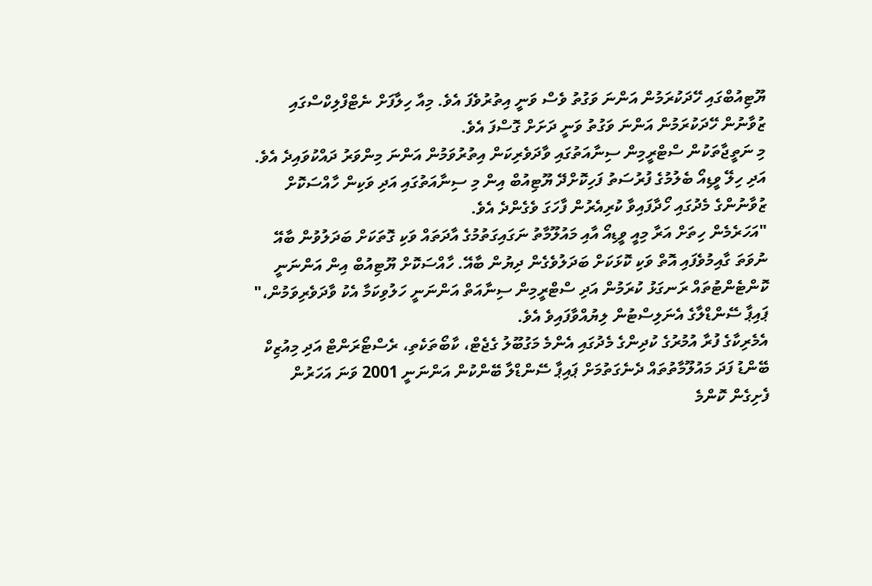ޔޫޓިއުބްގައި ހޭދަކުރަމުން އަންނަ ވަގުތު ވެސް ވަނީ އިތުރުވެފަ އެވެ. މިއާ ހިލާފަށް ނެޓްފްލިކްސްގައި ޒުވާނުން ހޭދަކުރަމުން އަންނަ ވަގުތު ވަނީ ދަށަށް ގޮސްފަ އެވެ.
މި ނަތީޖާތަކުން ސްޓްރީމިން ސިނާއަތުގައި ވާދަވެރިކަން އިތުރުވަމުން އަންނަ މިންވަރު ދައްކުވައިދެ އެވެ. އަދި ހިލޭ ވީޑިއޯ ބެލުމުގެ ފުރުސަތު ފަހިކޮށްދޭ ޔޫޓިއުބް އިން މި ސިނާއަތުގައި އަދި ވަކިން ހާއްސަކޮށް ޒުވާނުންގެ މެދުގައި ހޯދާފައިވާ ކުރިއެރުން ފާހަގަ ވެގެންދެ އެވެ.
"އަހަރެމެން ހިތަށް އަރާ މިއީ ވީޑިއޯ އާއި މައުލޫމާތު ނަގައިގަތުމުގެ އާދަތައް ވަކި ގޮތަކަށް ބަދަލުވުން ބާއޭ ނުވަތަ ގާއިމުވެފައި އޮތް ވަކި ކޮޅަކަށް ބަދަލުވެގެން ދިޔުން ބާއޭ. ހާއްސަކޮށް ޔޫޓިއުބް އިން އަންނަނީ ކޮންޓެންޓުތައް ރަނގަޅު ކުރަމުން އަދި ސްޓްރީމިން ސިނާއަތް އަންނަނީ ހަލުވިކަމާ އެކު ވާދަވެރިވަމުން،" ޕައިޕާ ސޭންޑްލާގެ އެނަލިސްޓުން ލިޔުއްވާފައިވެ އެވެ.
އެމެރިކާގެ ފުރާ އުމުރުގެ ކުދިންގެ މެދުގައި އެންމެ މަގުބޫލު ގެޖެޓް، ކާބޯތަކެތި، ރެސްޓޯރަންޓް އަދި މިއުޒިކް ބޭންޑު ފަދަ މައުލޫމާތުތައް ދެނެގަތުމަށް ޕައިޕާ ސޭންޑްލާ ބޭންކުން އަންނަނީ 2001 ވަނަ އަހަރުން ފެށިގެން ކޮންމެ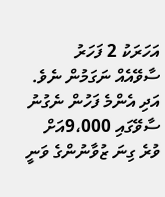އަހަރަކު 2 ފަހަރު ސާވޭއެއް ނަގަމުން ނެވެ. އަދި އެންމެ ފަހުން ނެގުނު ސާވޭގައި 9،000އަށް ވުރެ ގިނަ ޒުވާނުންގެ ވަނީ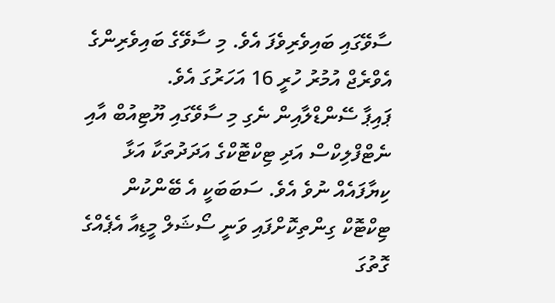ސާވޭގައި ބައިވެރިވެފަ އެވެ. މި ސާވޭގެ ބައިވެރިންގެ އެވްރެޖް އުމުރު ހުރީ 16 އަހަރުގަ އެވެ.
ޕައިޕާ ސޭންޑްލާއިން ނެގި މި ސާވޭގައި ޔޫޓިއުބް އާއި ނެޓްފްލިކްސް އަދި ޓިކްޓޮކްގެ އަދަދުތަކާ އަޅާ ކިޔާފައެއް ނުވެ އެވެ. ސަބަބަކީ އެ ބޭންކުން ޓިކްޓޮކް ގިންތިކޮށްފައި ވަނީ ސޯޝަލް މީޑިއާ އެޕެއްގެ ގޮތުގަ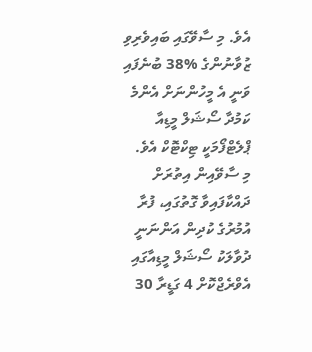އެވެ. މި ސާވޭގައި ބައިވެރިވި ޒުވާނުންގެ %38 ބުނެފައި ވަނީ އެ މީހުންނަށް އެންމެ ކަމުދާ ސޯޝަލް މީޑިއާ ޕްލެޓްފޯމަކީ ޓިކްޓޮކް އެވެ.
މި ސާވޭއިން އިތުރަށް ދައްކާފައިވާ ގޮތުގައި، ފުރާ އުމުރުގެ ކުދިން އަންނަނީ ދުވާލަކު ސޯޝަލް މީޑިއާގައި އެވްރެޖްކޮށް 4 ގަޑީރާ 30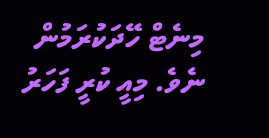މިނެޓް ހޭދަކުރަމުން ނެވެ. މިއީ ކުރީ ފަހަރު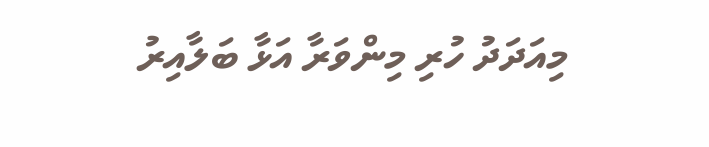މިއަދަދު ހުރި މިންވަރާ އަޅާ ބަލާއިރު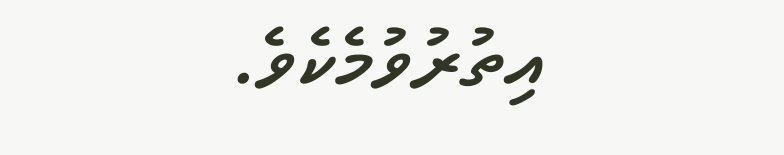އިތުރުވުމެކެވެ.